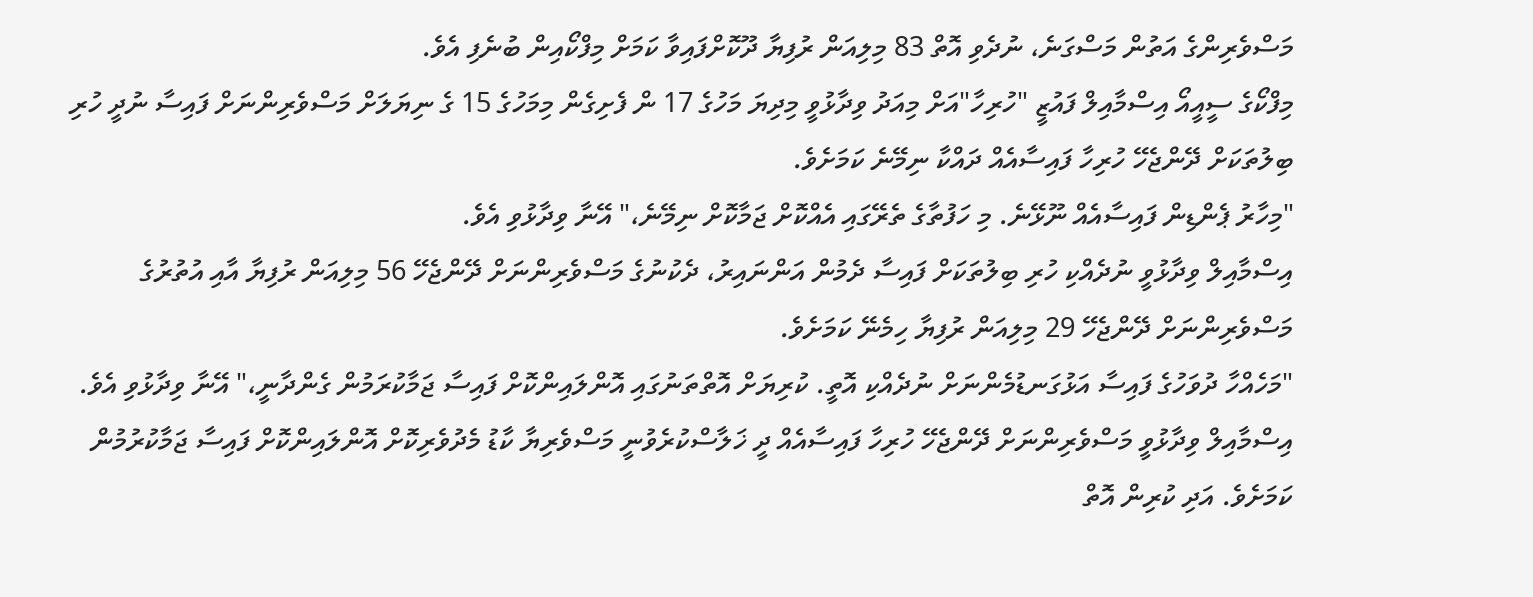މަސްވެރިންގެ އަތުން މަސްގަނެ، ނުދެވި އޮތް 83 މިލިއަން ރުފިޔާ ދޫކޮށްފައިވާ ކަމަށް މިފްކޯއިން ބުނެފި އެވެ.
މިފްކޯގެ ސީއީއޯ އިސްމާއިލް ފައުޒީ "ހުރިހާ"އަށް މިއަދު ވިދާޅުވީ މިދިޔަ މަހުގެ 17 ން ފެށިގެން މިމަހުގެ 15 ގެ ނިޔަލަށް މަސްވެރިންނަށް ފައިސާ ނުދީ ހުރި ބިލުތަކަށް ދޭންޖެހޭ ހުރިހާ ފައިސާއެއް ދައްކާ ނިމޭނެ ކަމަށެވެ.
"މިހާރު ޕެންޑިން ފައިސާއެއް ނޫޅޭނެ. މި ހަފުތާގެ ތެރޭގައި އެއްކޮށް ޖަމާކޮށް ނިމޭނެ،" އޭނާ ވިދާޅުވި އެވެ.
އިސްމާއިލް ވިދާޅުވީ ނުދެއްކި ހުރި ބިލުތަކަށް ފައިސާ ދެމުން އަންނައިރު، ދެކުނުގެ މަސްވެރިންނަށް ދޭންޖެހޭ 56 މިލިއަން ރުފިޔާ އާއި އުތުރުގެ މަސްވެރިންނަށް ދޭންޖެހޭ 29 މިލިއަން ރުފިޔާ ހިމެނޭ ކަމަށެވެ.
"މަހެއްހާ ދުވަހުގެ ފައިސާ އަޅުގަނޑުމެންނަށް ނުދެއްކި އޮތީ. ކުރިޔަށް އޮތްތަނުގައި އޮންލައިންކޮށް ފައިސާ ޖަމާކުރަމުން ގެންދާނީ،" އޭނާ ވިދާޅުވި އެވެ.
އިސްމާއިލް ވިދާޅުވީ މަސްވެރިންނަށް ދޭންޖެހޭ ހުރިހާ ފައިސާއެއް ދީ ޚަލާސްކުރެވުނީ މަސްވެރިޔާ ކާޑު މެދުވެރިކޮށް އޮންލައިންކޮށް ފައިސާ ޖަމާކުރުމުން ކަމަށެވެ. އަދި ކުރިން އޮތް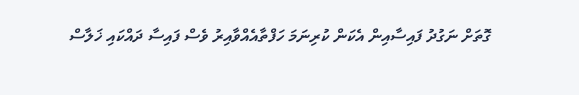ގޮތަށް ނަގުދު ފައިސާއިން އެކަން ކުރިނަމަ ހަފްތާއެއްވާއިރު ވެސް ފައިސާ ދައްކައި ޚަލާސް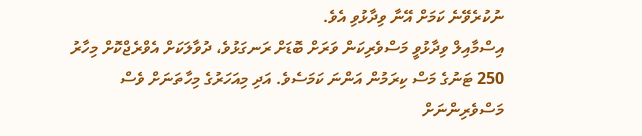ނުކުރެވޭނެ ކަމަށް އޭނާ ވިދާޅުވި އެވެ.
އިސްމާއިލް ވިދާޅުވީ މަސްވެރިކަން ވަރަށް ބޮޑަށް ރަނގަޅުވެ، ދުވާލަކަށް އެވްރެޖްކޮށް މިހާރު 250 ޓަނުގެ މަސް ކިރަމުން އަންނަ ކަމަސެވެ. އަދި މިއަހަރުގެ މިހާތަނަށް ވެސް މަސްވެރިންނަށް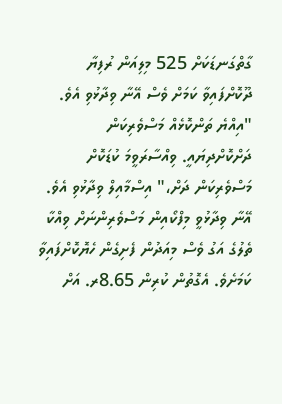ގާތްގަނޑަކަށް 525 މިލިއަން ރުފިޔާ ދޫކޮށްފައިވާ ކަމަށް ވެސް އޭނާ ވިދާޅުވި އެވެ.
"އިއްޔެ ތަންކޮޅެއް މަސްވެރިކަން ދަށްކޮށްދިޔައީ. ވިއްސާރަވީމަ ކުޑަކޮށް މަސްވެރިކަން ދަށް،" އިސްމާއިލް ވިދާޅުވި އެވެ.
އޭނާ ވިދާޅުވީ މިފްކޯއިން މަސްވެރިންނަށް ވިއްކާ ތެލުގެ އަގު ވެސް މިއަދުން ފެށިގެން ހެޔޮކޮށްފައިވާ ކަމަށެވެ. އެގޮތުން ކުރިން 8.65ރ. އަށް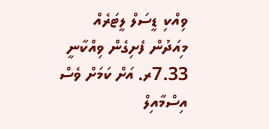ވިއްކި ޑީސަލް ލީޓަރެއް މިއަދުން ފެށިގެން ވިއްކާނީ 7.33ރ. އަށް ކަމަށް ވެސް އިސްމާއިލް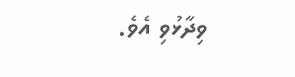ވިދާޅުވި އެވެ.